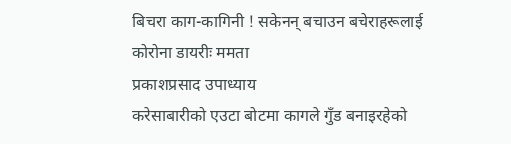बिचरा काग-कागिनी ! सकेनन् बचाउन बचेराहरूलाई
कोरोना डायरीः ममता
प्रकाशप्रसाद उपाध्याय
करेसाबारीको एउटा बोटमा कागले गुँड बनाइरहेको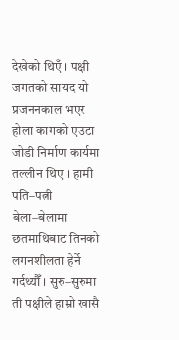देखेको थिएँ । पक्षी जगतको सायद यो प्रजननकाल भएर होला कागको एउटा जोडी निर्माण कार्यमा तल्लीन थिए । हामी पति–पत्नी बेला–बेलामा छतमाथिबाट तिनको लगनशीलता हेर्ने गर्दथ्यौँ । सुरु–सुरुमा ती पक्षीले हाम्रो खासै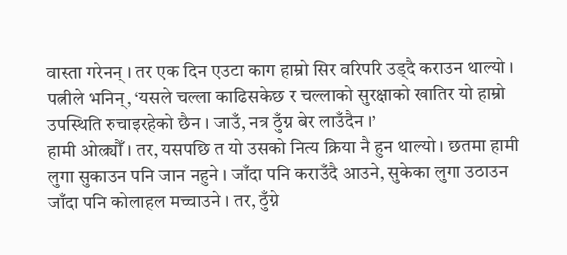वास्ता गरेनन् । तर एक दिन एउटा काग हाम्रो सिर वरिपरि उड्दै कराउन थाल्यो । पत्नीले भनिन्, ‘यसले चल्ला काढिसकेछ र चल्लाको सुरक्षाको खातिर यो हाम्रो उपस्थिति रुचाइरहेको छैन । जाउँ, नत्र ठुँग्न बेर लाउँदैन ।’
हामी ओल्र्यौँ । तर, यसपछि त यो उसको नित्य क्रिया नै हुन थाल्यो । छतमा हामी लुगा सुकाउन पनि जान नहुने । जाँदा पनि कराउँदै आउने, सुकेका लुगा उठाउन जाँदा पनि कोलाहल मच्चाउने । तर, ठुँग्ने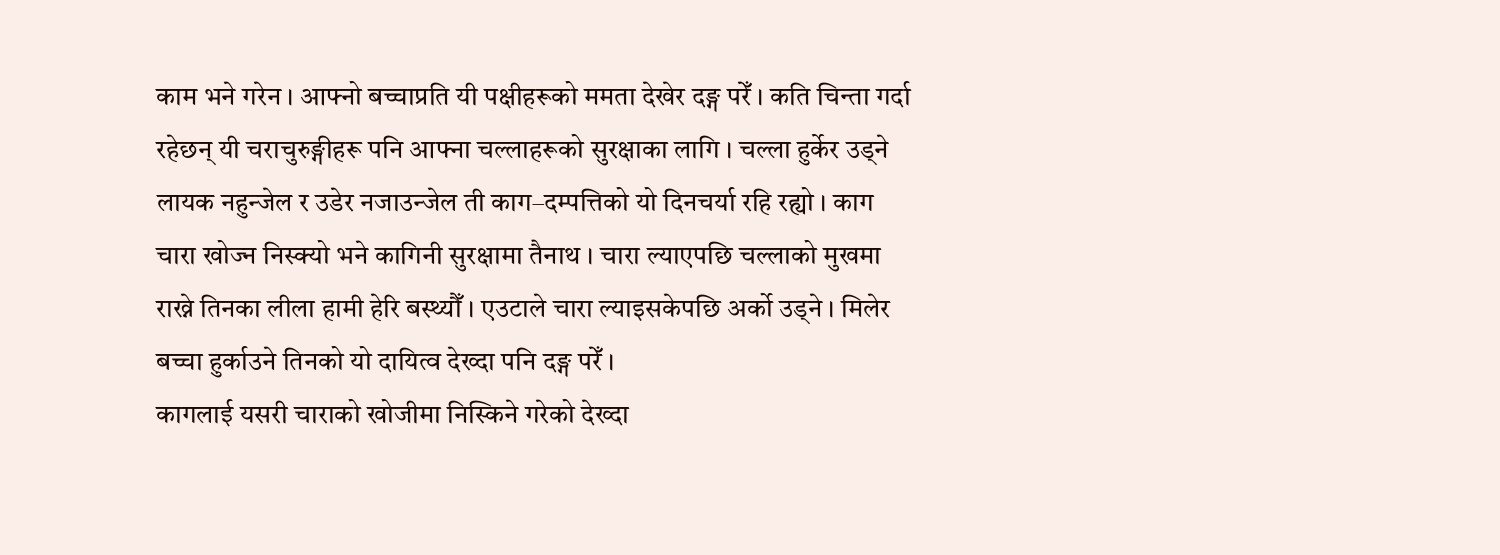काम भने गरेन । आफ्नो बच्चाप्रति यी पक्षीहरूको ममता देखेर दङ्ग परेँ । कति चिन्ता गर्दा रहेछन् यी चराचुरुङ्गीहरू पनि आफ्ना चल्लाहरूको सुरक्षाका लागि । चल्ला हुर्केर उड्ने लायक नहुन्जेल र उडेर नजाउन्जेल ती काग–दम्पत्तिको यो दिनचर्या रहि रह्यो । काग चारा खोज्न निस्क्यो भने कागिनी सुरक्षामा तैनाथ । चारा ल्याएपछि चल्लाको मुखमा राख्ने तिनका लीला हामी हेरि बस्थ्यौँ । एउटाले चारा ल्याइसकेपछि अर्को उड्ने । मिलेर बच्चा हुर्काउने तिनको यो दायित्व देख्दा पनि दङ्ग परेँ ।
कागलाई यसरी चाराको खोजीमा निस्किने गरेको देख्दा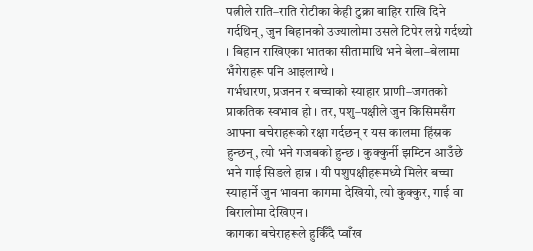पत्नीले राति–राति रोटीका केही टुक्रा बाहिर राखि दिने गर्दथिन्, जुन बिहानको उज्यालोमा उसले टिपेर लग्ने गर्दथ्यो । बिहान राखिएका भातका सीतामाथि भने बेला–बेलामा भँगेराहरू पनि आइलाग्थे ।
गर्भधारण, प्रजनन र बच्चाको स्याहार प्राणी–जगतको प्राकतिक स्वभाव हो । तर, पशु–पक्षीले जुन किसिमसँग आफ्ना बचेराहरूको रक्षा गर्दछन् र यस कालमा हिंस्रक हुन्छन्, त्यो भने गजबको हुन्छ । कुक्कुर्नी झम्टिन आउँछे भने गाई सिङले हान्न । यी पशुपक्षीहरूमध्ये मिलेर बच्चा स्याहार्ने जुन भावना कागमा देखियो, त्यो कुक्कुर, गाई वा बिरालोमा देखिएन ।
कागका बचेराहरूले हुर्किँदै प्वाँख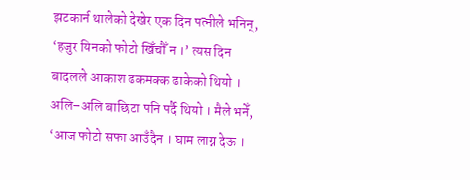झटकार्न थालेको देखेर एक दिन पत्नीले भनिन्, ‘हजुर यिनको फोटो खिँचौँ न ।’ त्यस दिन बादलले आकाश ढकमक्क ढाकेको थियो । अलि–अलि बाछिटा पनि पर्दै थियो । मैले भनेँ, ‘आज फोटो सफा आउँदैन । घाम लाग्न देऊ ।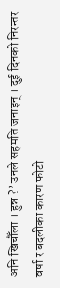अनि खिचौँला । हुन्न ?’ उनले सहमति जनाइन् । दुई दिनको निरन्तर वर्षा र बदलीका कारण फोटो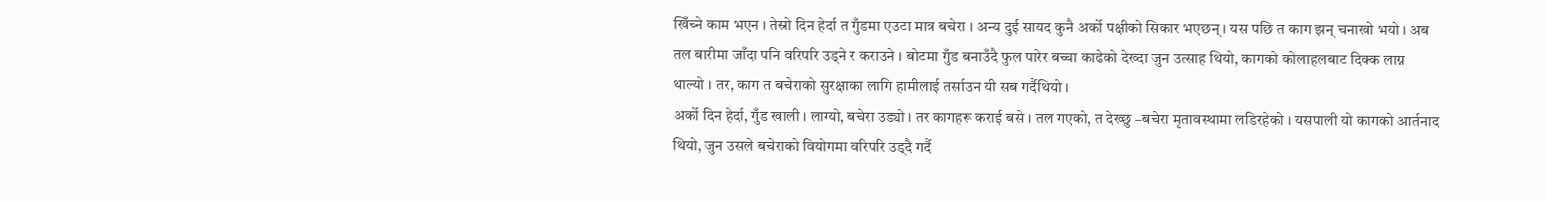खिँच्ने काम भएन । तेस्रो दिन हेर्दा त गुँडमा एउटा मात्र बचेरा । अन्य दुई सायद कुनै अर्को पक्षीको सिकार भएछन् । यस पछि त काग झन् चनाखो भयो । अब तल बारीमा जाँदा पनि वरिपरि उड्ने र कराउने । बोटमा गुँड बनाउँदै फुल पारेर बच्चा काढेको देख्दा जुन उत्साह थियो, कागको कोलाहलबाट दिक्क लाग्न थाल्यो । तर, काग त बचेराको सुरक्षाका लागि हामीलाई तर्साउन यी सब गर्दैथियो ।
अर्को दिन हेर्दा, गुँड खाली । लाग्यो, बचेरा उड्यो । तर कागहरू कराई बसे । तल गएको, त देख्छु –बचेरा मृतावस्थामा लडिरहेको । यसपाली यो कागको आर्तनाद थियो, जुन उसले बचेराको वियोगमा वरिपरि उड्दै गर्दै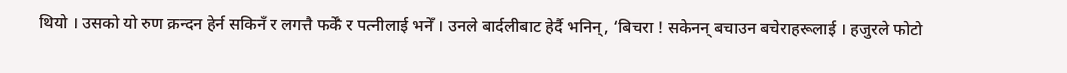थियो । उसको यो रुण क्रन्दन हेर्न सकिनँ र लगत्तै फर्केँ र पत्नीलाई भनेँ । उनले बार्दलीबाट हेर्दै भनिन्, ‘बिचरा ! सकेनन् बचाउन बचेराहरूलाई । हजुरले फोटो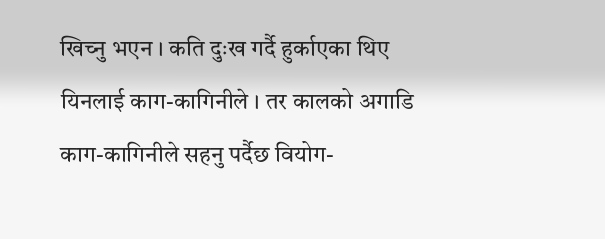खिच्नु भएन । कति दुःख गर्दै हुर्काएका थिए यिनलाई काग-कागिनीले । तर कालको अगाडि काग-कागिनीले सहनु पर्दैछ वियोग-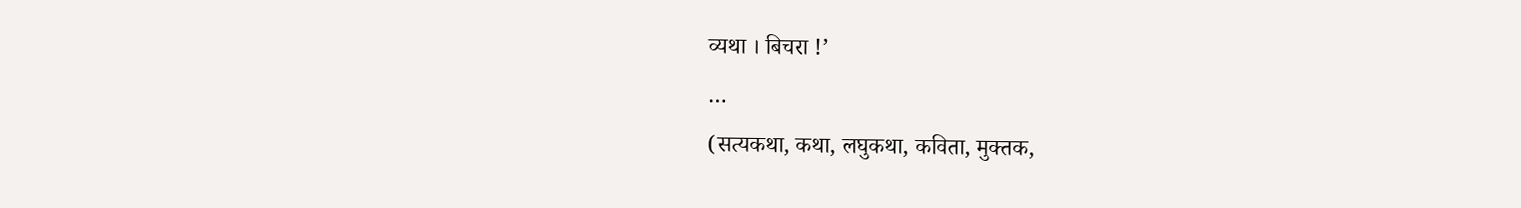व्यथा । बिचरा !’
…
(सत्यकथा, कथा, लघुकथा, कविता, मुक्तक,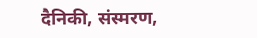दैनिकी, संस्मरण,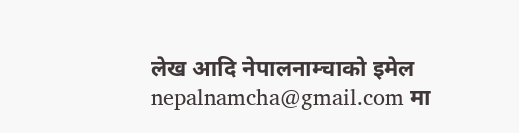लेख आदि नेपालनाम्चाको इमेल nepalnamcha@gmail.com मा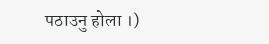पठाउनु होला ।)